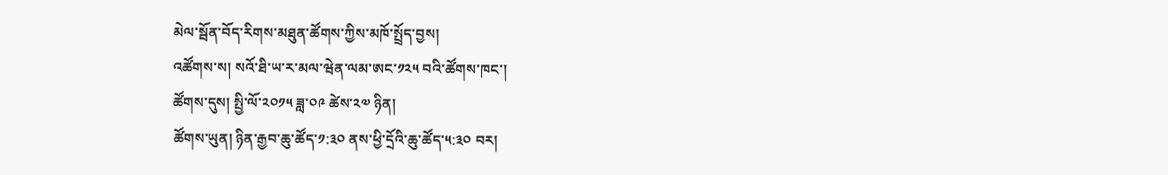མེལ་སྦོན་བོད་རིགས་མཐུན་ཚོགས་ཀྱིས་མཁོ་སྤྲོད་བྱས།
འཚོགས་ས། སའོ་ཐི་ཡ་ར་མལ་ཝེན་ལམ་ཨང་༡༢༥ བའི་ཚོགས་ཁང་།
ཚོགས་དུས། སྤྱི་ལོ་༢༠༡༥ ཟླ་༠༩ ཚེས་༢༧ ཉིན།
ཚོགས་ཡུན། ཉིན་རྒྱབ་ཆུ་ཚོད་༡:༣༠ ནས་ཕྱི་དྲོའི་ཆུ་ཚོད་༥:༣༠ བར།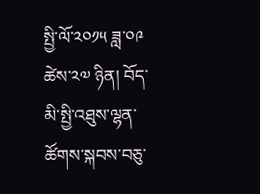སྤྱི་ལོ་༢༠༡༥ ཟླ་༠༩ ཚེས་༢༧ ཉིན། བོད་མི་སྤྱི་འཐུས་ལྷན་ཚོགས་སྐབས་བཅུ་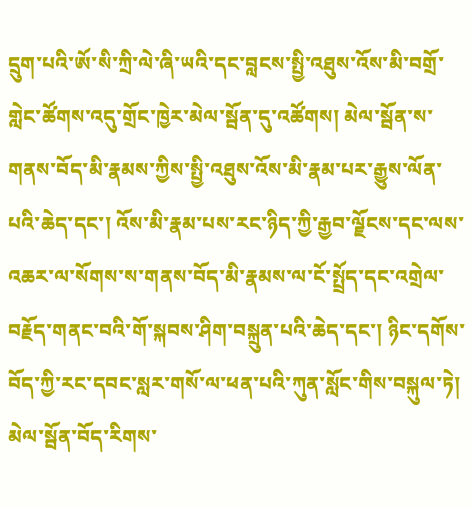དྲུག་པའི་ཨོ་སི་ཀྲི་ལེ་ཞི་ཡའི་དང་བླངས་སྤྱི་འཐུས་འོས་མི་བགྲོ་གླེང་ཚོགས་འདུ་གྲོང་ཁྱེར་མེལ་སྦོན་དུ་འཚོགས། མེལ་སྦོན་ས་གནས་བོད་མི་རྣམས་ཀྱིས་སྤྱི་འཐུས་འོས་མི་རྣམ་པར་རྒྱུས་ལོན་པའི་ཆེད་དང་། འོས་མི་རྣམ་པས་རང་ཉིད་ཀྱི་རྒྱབ་ལྗོངས་དང་ལས་འཆར་ལ་སོགས་ས་གནས་བོད་མི་རྣམས་ལ་ངོ་སྤྲོད་དང་འགྲེལ་བརྗོད་གནང་བའི་གོ་སྐབས་ཤིག་བསྐྲུན་པའི་ཆེད་དང་། ཉིང་དགོས་བོད་ཀྱི་རང་དབང་སླར་གསོ་ལ་ཕན་པའི་ཀུན་སློང་གིས་བསྐུལ་ཏེ། མེལ་སྦོན་བོད་རིགས་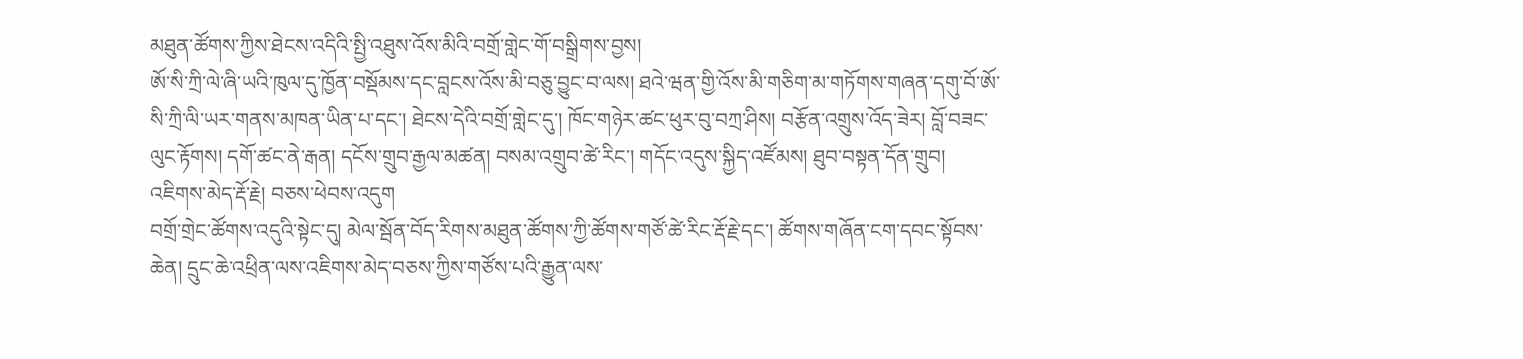མཐུན་ཚོགས་ཀྱིས་ཐེངས་འདིའི་སྤྱི་འཐུས་འོས་མིའི་བགྲོ་གླེང་གོ་བསྒྲིགས་བྱས།
ཨོ་སི་ཀྲི་ལེ་ཞི་ཡའི་ཁུལ་དུ་ཁྱོན་བསྡོམས་དང་བླངས་འོས་མི་བཅུ་བྱུང་བ་ལས། ཐའེ་ཝན་གྱི་འོས་མི་གཅིག་མ་གཏོགས་གཞན་དགུ་བོ་ཨོ་སི་ཀྲི་ལི་ཡར་གནས་མཁན་ཡིན་པ་དང་། ཐེངས་དེའི་བགྲོ་གླེང་དུ་། ཁོང་གཉེར་ཚང་ཕུར་བུ་བཀྲ་ཤིས། བརྩོན་འགྲུས་འོད་ཟེར། བློ་བཟང་ལུང་རྟོགས། དགོ་ཚང་ནེ་རྒན། དངོས་གྲུབ་རྒྱལ་མཚན། བསམ་འགྲུབ་ཚེ་རིང་། གདོང་འདུས་སྐྱིད་འཛོམས། ཐུབ་བསྟན་དོན་གྲུབ། འཇིགས་མེད་རྡོ་རྗེ། བཅས་ཕེབས་འདུག
བགྲོ་གྲེང་ཚོགས་འདུའི་སྟེང་དུ། མེལ་སྦོན་བོད་རིགས་མཐུན་ཚོགས་ཀྱི་ཚོགས་གཙོ་ཚེ་རིང་རྡོ་རྗེ་དང་། ཚོགས་གཞོན་ངག་དབང་སྟོབས་ཆེན། དྲུང་ཆེ་འཕྲིན་ལས་འཇིགས་མེད་བཅས་ཀྱིས་གཙོས་པའི་རྒྱུན་ལས་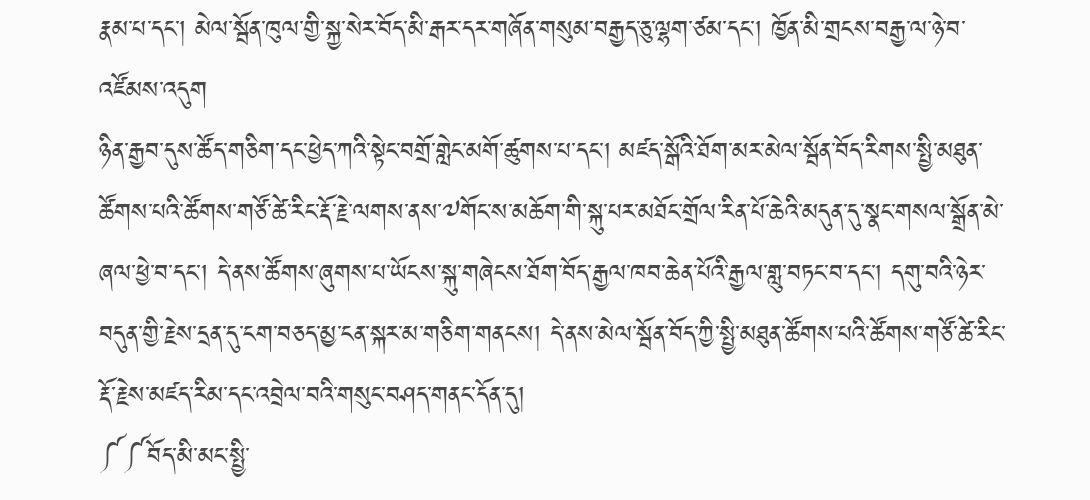རྣམ་པ་དང་། མེལ་སྦོན་ཁུལ་གྱི་སྐྱ་སེར་བོད་མི་རྒར་དར་གཞོན་གསུམ་བརྒྱད་ཅུ་ལྷག་ཙམ་དང་། ཁྱོན་མི་གྲངས་བརྒྱ་ལ་ཉེ་བ་འཛོམས་འདུག
ཉིན་རྒྱབ་དུས་ཚོད་གཅིག་དང་ཕྱེད་ཀའི་སྟེང་བགྲོ་གླེང་མགོ་ཚུགས་པ་དང་། མཛད་སྒོའི་ཐོག་མར་མེལ་སྦོན་བོད་རིགས་སྤྱི་མཐུན་ཚོགས་པའི་ཚོགས་གཙོ་ཚེ་རིང་རྡོ་རྗེ་ལགས་ནས་༧གོང་ས་མཆོག་གི་སྐུ་པར་མཐོང་གྲོལ་རིན་པོ་ཆེའི་མདུན་དུ་སྣང་གསལ་སྒྲོན་མེ་ཞལ་ཕྱེ་བ་དང་། དེ་ནས་ཚོགས་ཞུགས་པ་ཡོངས་སྐུ་གཞེངས་ཐོག་བོད་རྒྱལ་ཁབ་ཆེན་པོའི་རྒྱལ་གླུ་བཏང་བ་དང་། དགུ་བའི་ཉེར་བདུན་གྱི་རྗེས་དྲན་དུ་ངག་བཅད་མྱ་ངན་སྐར་མ་གཅིག་གནངས། དེ་ནས་མེལ་སྦོན་བོད་ཀྱི་སྤྱི་མཐུན་ཚོགས་པའི་ཚོགས་གཙོ་ཚེ་རིང་རྡོ་རྗེས་མཛད་རིམ་དང་འབྲེལ་བའི་གསུང་བཤད་གནང་དོན་དུ།
༼༼བོད་མི་མང་སྤྱི་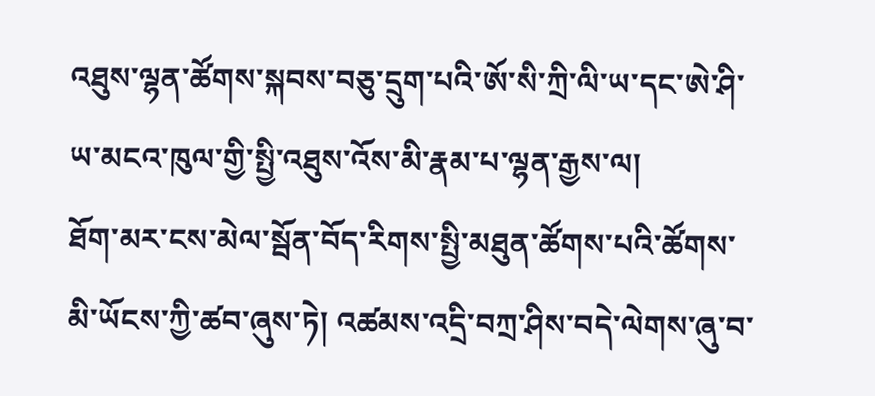འཐུས་ལྷན་ཚོགས་སྐབས་བཅུ་དྲུག་པའི་ཨོ་སི་ཀྲི་ལི་ཡ་དང་ཨེ་ཤི་ཡ་མངའ་ཁུལ་གྱི་སྤྱི་འཐུས་འོས་མི་རྣམ་པ་ལྷན་རྒྱས་ལ།
ཐོག་མར་ངས་མེལ་སྦོན་བོད་རིགས་སྤྱི་མཐུན་ཚོགས་པའི་ཚོགས་མི་ཡོངས་ཀྱི་ཚབ་ཞུས་ཏེ། འཚམས་འདྲི་བཀྲ་ཤིས་བདེ་ལེགས་ཞུ་བ་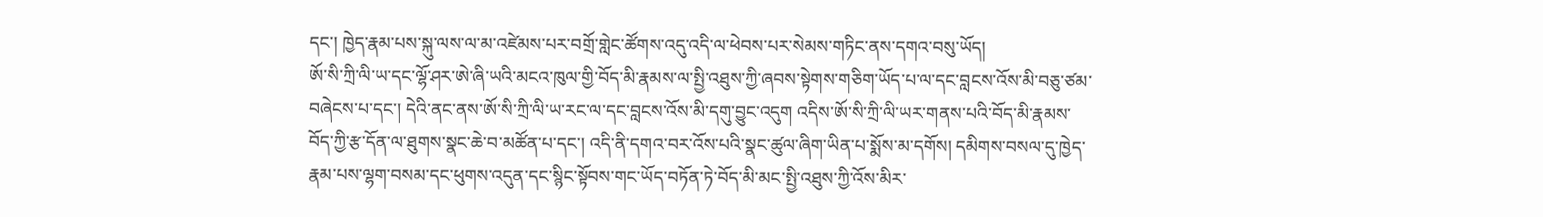དང་། ཁྱེད་རྣམ་པས་སྐུ་ལས་ལ་མ་འཛེམས་པར་བགྲོ་གླེང་ཚོགས་འདུ་འདི་ལ་ཕེབས་པར་སེམས་གཏིང་ནས་དགའ་བསུ་ཡོད།
ཨོ་སི་ཀྲི་ལི་ཡ་དང་ལྷོ་ཤར་ཨེ་ཞི་ཡའི་མངའ་ཁུལ་གྱི་བོད་མི་རྣམས་ལ་སྤྱི་འཐུས་ཀྱི་ཞབས་སྟེགས་གཅིག་ཡོད་པ་ལ་དང་བླངས་འོས་མི་བཅུ་ཙམ་བཞེངས་པ་དང་། དེའི་ནང་ནས་ཨོ་སི་ཀྲི་ལི་ཡ་རང་ལ་དང་བླངས་འོས་མི་དགུ་བྱུང་འདུག འདིས་ཨོ་སི་ཀྲི་ལི་ཡར་གནས་པའི་བོད་མི་རྣམས་བོད་ཀྱི་རྩ་དོན་ལ་ཐུགས་སྣང་ཆེ་བ་མཚོན་པ་དང་། འདི་ནི་དགའ་བར་འོས་པའི་སྣང་ཚུལ་ཞིག་ཡིན་པ་སྨོས་མ་དགོས། དམིགས་བསལ་དུ་ཁྱེད་རྣམ་པས་ལྷག་བསམ་དང་ཕུགས་འདུན་དང་སྙིང་སྟོབས་གང་ཡོད་བཏོན་ཏེ་བོད་མི་མང་སྤྱི་འཐུས་ཀྱི་འོས་མིར་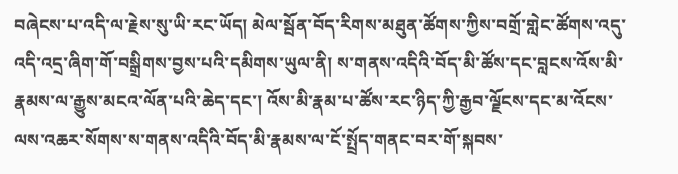བཞེངས་པ་འདི་ལ་རྗེས་སུ་ཡི་རང་ཡོད། མེལ་སྦོན་བོད་རིགས་མཐུན་ཚོགས་ཀྱིས་བགྲོ་གླེང་ཚོགས་འདུ་འདི་འདྲ་ཞིག་གོ་བསྒྲིགས་བྱས་པའི་དམིགས་ཡུལ་ནི། ས་གནས་འདིའི་བོད་མི་ཚོས་དང་བླངས་འོས་མི་རྣམས་ལ་རྒྱུས་མངའ་ལོན་པའི་ཆེད་དང་། འོས་མི་རྣམ་པ་ཚོས་རང་ཉིད་ཀྱི་རྒྱབ་ལྗོངས་དང་མ་འོངས་ལས་འཆར་སོགས་ས་གནས་འདིའི་བོད་མི་རྣམས་ལ་ངོ་སྤྲོད་གནང་བར་གོ་སྐབས་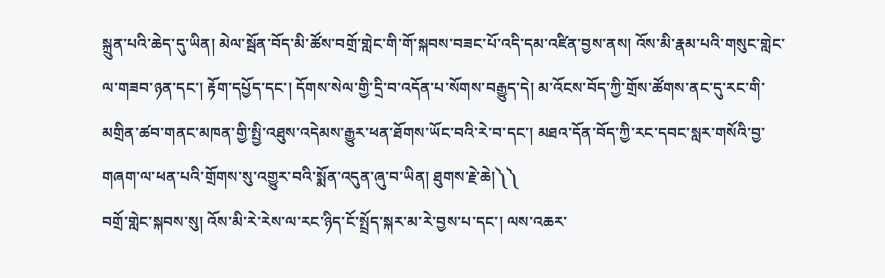སྐྲུན་པའི་ཆེད་དུ་ཡིན། མེལ་སྦོན་བོད་མི་ཚོས་བགྲོ་གླེང་གི་གོ་སྐབས་བཟང་པོ་འདི་དམ་འཛིན་བྱས་ནས། འོས་མི་རྣམ་པའི་གསུང་གླེང་ལ་གཟབ་ཉན་དང་། རྟོག་དཔྱོད་དང་། དོགས་སེལ་གྱི་དྲི་བ་འདོན་པ་སོགས་བརྒྱུད་དེ། མ་འོངས་བོད་ཀྱི་གྲོས་ཚོགས་ནང་དུ་རང་གི་མགྲིན་ཚབ་གནང་མཁན་གྱི་སྤྱི་འཐུས་འདེམས་རྒྱུར་ཕན་ཐོགས་ཡོང་བའི་རེ་བ་དང་། མཐའ་དོན་བོད་ཀྱི་རང་དབང་སླར་གསོའི་བྱ་གཞག་ལ་ཕན་པའི་གྲོགས་སུ་འགྱུར་བའི་སྨོན་འདུན་ཞུ་བ་ཡིན། ཐུགས་རྗེ་ཆེ།༽༽
བགྲོ་གླེང་སྐབས་སུ། འོས་མི་རེ་རེས་ལ་རང་ཉིད་ངོ་སྤྲོད་སྐར་མ་རེ་བྱས་པ་དང་། ལས་འཆར་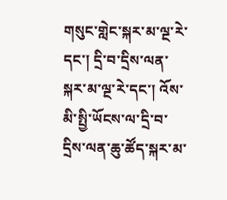གསུང་གླེང་སྐར་མ་ལྔ་རེ་དང་། དྲི་བ་དྲིས་ལན་སྐར་མ་ལྔ་རེ་དང་། འོས་མི་སྤྱི་ཡོངས་ལ་དྲི་བ་དྲིས་ལན་ཆུ་ཚོད་སྐར་མ་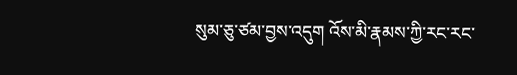སུམ་ཅུ་ཙམ་བྱས་འདུག འོས་མི་རྣམས་ཀྱི་རང་རང་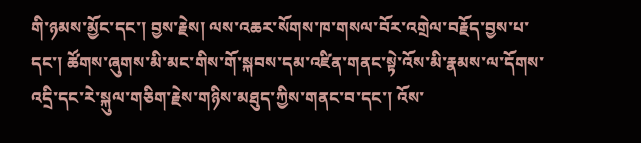གི་ཉམས་མྱོང་དང་། བྱས་རྗེས། ལས་འཆར་སོགས་ཁ་གསལ་བོར་འགྲེལ་བརྗོད་བྱས་པ་དང་། ཚོགས་ཞུགས་མི་མང་གིས་གོ་སྐབས་དམ་འཛིན་གནང་སྟེ་འོས་མི་རྣམས་ལ་དོགས་འདྲི་དང་རེ་སྐུལ་གཅིག་རྗེས་གཉིས་མཐུད་ཀྱིས་གནང་བ་དང་། འོས་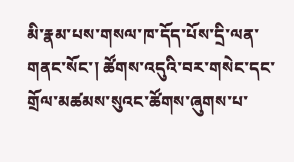མི་རྣམ་པས་གསལ་ཁ་དོད་པོས་དྲི་ལན་གནང་སོང་། ཚོགས་འདུའི་བར་གསེང་དང་གྲོལ་མཚམས་སུའང་ཚོགས་ཞུགས་པ་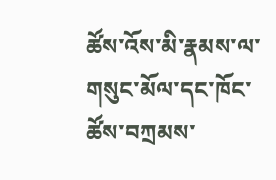ཚོས་འོས་མི་རྣམས་ལ་གསུང་མོལ་དང་ཁོང་ཚོས་བཀྲམས་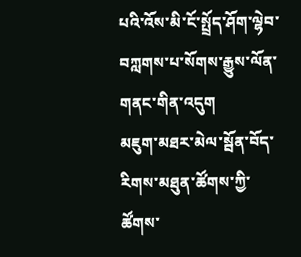པའི་འོས་མི་ངོ་སྤྲོད་ཤོག་ལྷེབ་བཀླགས་པ་སོགས་རྒྱུས་ལོན་གནང་གིན་འདུག
མཇུག་མཐར་མེལ་སྦོན་བོད་རིགས་མཐུན་ཚོགས་ཀྱི་ཚོགས་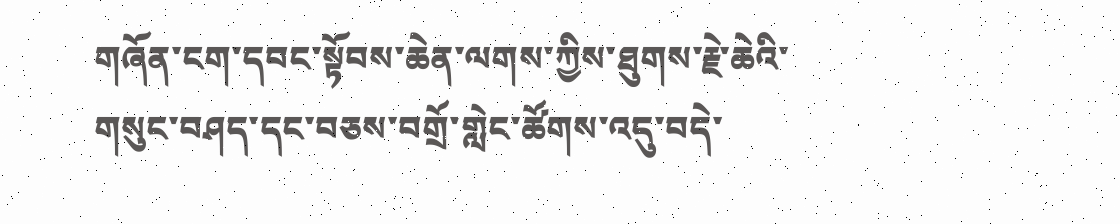གཞོན་ངག་དབང་སྟོབས་ཆེན་ལགས་ཀྱིས་ཐུགས་རྗེ་ཆེའི་གསུང་བཤད་དང་བཅས་བགྲོ་གླེང་ཚོགས་འདུ་བདེ་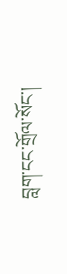བླག་ངང་གྲོལ་སོང་།